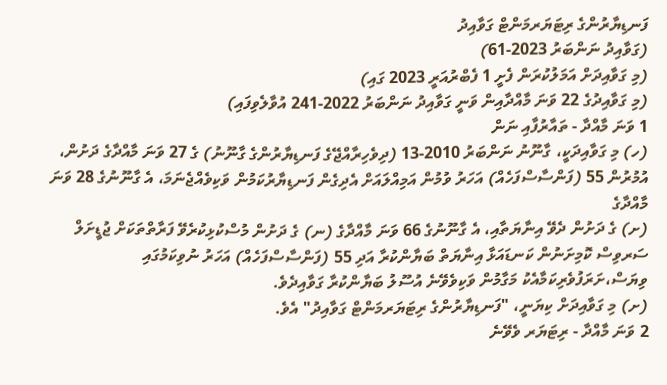ފަނޑިޔާރުންގެ ރިޓަޔަރމަންޓް ގަވާއިދު
(ގަވާއިދު ނަންބަރު 2023-61)
(މި ގަވާއިދަށް އަމަލުކުރަން ފެށީ 1 ފެބްރުއަރީ 2023 ގައި)
(މި ގަވާއިދުގެ 22 ވަނަ މާއްދާއިން ވަނީ ގަވާއިދު ނަންބަރު 2022-241 އުވާލެވިފައި)
1 ވަނަ މާއްދާ - ތައާރުފާއި ނަން
(ހ) މި ގަވާއިދަކީ، ގާނޫނު ނަންބަރު 2010-13 (ދިވެހިރާއްޖޭގެ ފަނޑިޔާރުންގެ ގާނޫނު) ގެ 27 ވަނަ މާއްދާގެ ދަށުން، އުމުރުން 55 (ފަންސާސްފަހެއް) އަހަރު ވުމުން އަމިއްލައަށް އެދިގެން ފަނޑިޔާރުކަމުން ވަކިވެއްޖެނަމަ، އެ ގާނޫނުގެ 28 ވަނަ މާއްދާގެ
(ށ) ގެ ދަށުން ދެވޭ އިނާޔަތާއި، އެ ގާނޫނުގެ 66 ވަނަ މާއްދާގެ (ނ) ގެ ދަށުން މުސްކުޅިކުރެވޭ ފަރާތްތަކަށް ޖުޑީށަލް ސަރވިސް ކޮމިށަނުން ކަނޑައަޅާ އިނާޔަތް ބަޔާންކުރާ އަދި 55 (ފަންސާސްފަހެއް) އަހަރު ނުވިކަމުގައި ވިޔަސް،ށަރަފުވެރިކަމާއެކު މަގާމުން ވަކިވެވޭނެ އުސޫލު ބަޔާންކުރާ ގަވާއިދެވެ.
(ށ) މި ގަވާއިދަށް ކިޔަނީ، "ފަނޑިޔާރުންގެ ރިޓަޔަރމަންޓް ގަވާއިދު" އެވެ.
2 ވަނަ މާއްދާ - ރިޓަޔަރ ވެވޭނެ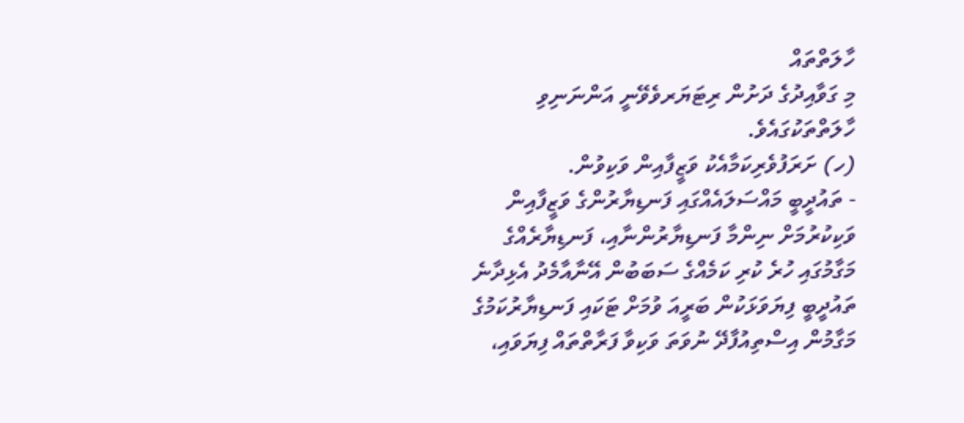ހާލަތްތައް
މި ގަވާއިދުގެ ދަށުން ރިޓަޔަރވެވޭނީ އަންނަނިވި ހާލަތްތަކުގައެވެ.
(ހ) ށަރަފުވެރިކަމާއެކު ވަޒީފާއިން ވަކިވުން.
- ތައުދީބީ މައްސަލައެއްގައި ފަނޑިޔާރުންގެ ވަޒީފާއިން ވަކިކުރުމަށް ނިންމާ ފަނޑިޔާރުންނާއި، ފަނޑިޔާރެއްގެ މަގާމުގައި ހުރެ ކުރި ކަމެއްގެ ސަބަބުން އޭނާއާމެދު އެޅިދާނެ ތައުދީބީ ފިޔަވަޅަކުން ބަރީއަ ވުމަށް ޓަކައި ފަނޑިޔާރުކަމުގެ މަގާމުން އިސްތިއުފާދޭ ނުވަތަ ވަކިވާ ފަރާތްތައް ފިޔަވައި،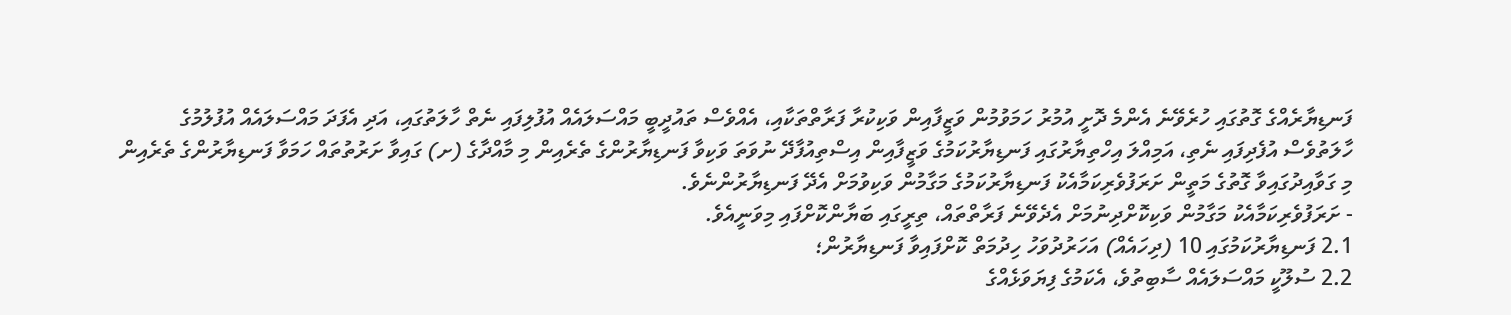ފަނޑިޔާރެއްގެ ގޮތުގައި ހުރެވޭނެ އެންމެ ދޮށީ އުމުރު ހަމަވުމުން ވަޒީފާއިން ވަކިކުރާ ފަރާތްތަކާއި، އެއްވެސް ތައުދީބީ މައްސަލައެއް އުފުލިފައި ނެތް ހާލަތުގައި، އަދި އެފަދަ މައްސަލައެއް އުފުލުމުގެ ހާލަތުވެސް އުފެދިފައި ނެތި، އަމިއްލަ އިހްތިޔާރުގައި ފަނޑިޔާރުކަމުގެ ވަޒީފާއިން އިސްތިއުފާދޭ ނުވަތަ ވަކިވާ ފަނޑިޔާރުންގެ ތެރެއިން މި މާއްދާގެ (ށ) ގައިވާ ށަރުތުތައް ހަމަވާ ފަނޑިޔާރުންގެ ތެރެއިން މި ގަވާއިދުގައިވާ ގޮތުގެ މަތީން ށަރަފުވެރިކަމާއެކު ފަނޑިޔާރުކަމުގެ މަގާމުން ވަކިވުމަށް އެދޭ ފަނޑިޔާރުންނެވެ.
- ށަރަފުވެރިކަމާއެކު މަގާމުން ވަކިކޮށްދިނުމަށް އެދެވޭނެ ފަރާތްތައް، ތިރީގައި ބަޔާންކޮށްފައި މިވަނީއެވެ.
2.1 ފަނޑިޔާރުކަމުގައި 10 (ދިހައެއް) އަހަރުދުވަހު ހިދުމަތް ކޮށްފައިވާ ފަނޑިޔާރުން؛
2.2 ސުލޫކީ މައްސަލައެއް ސާބިތުވެ، އެކަމުގެ ފިޔަވަޅެއްގެ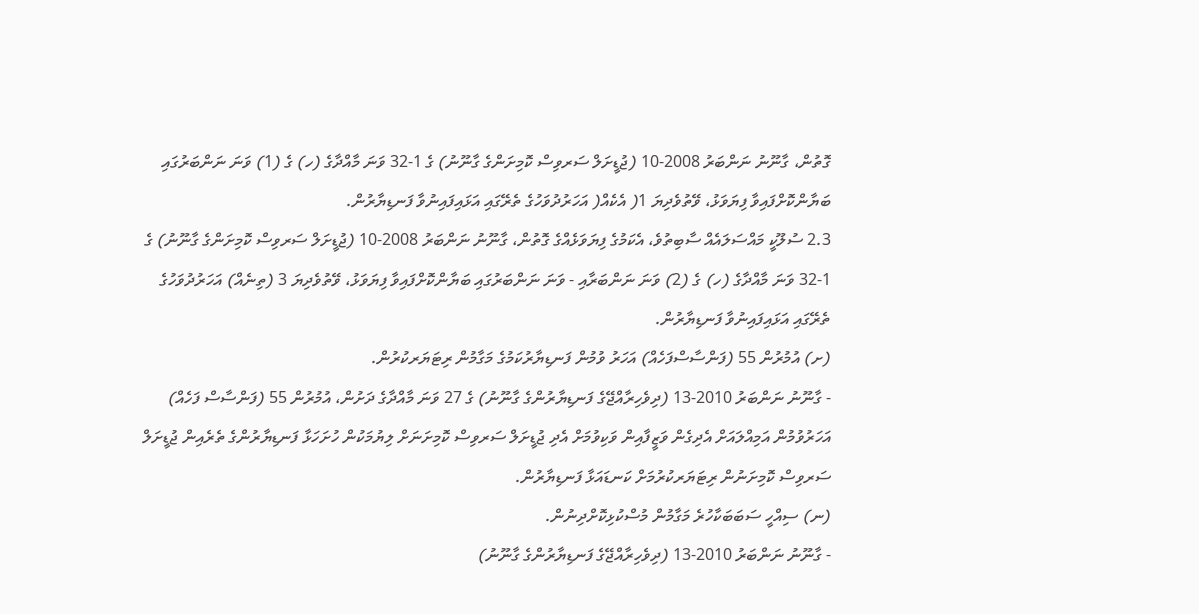ގޮތުން، ގާނޫނު ނަންބަރު 2008-10 (ޖުޑީށަލް ސަރވިސް ކޮމިށަންގެ ގާނޫނު) ގެ 1-32 ވަނަ މާއްދާގެ (ހ) ގެ (1) ވަނަ ނަންބަރުގައި ބަޔާންކޮށްފައިވާ ފިޔަވަޅު، ވޭތުވެދިޔަ 1( އެކެއް( އަހަރުދުވަހުގެ ތެރޭގައި އަޅައިފައިނުވާ ފަނޑިޔާރުން.
2.3 ސުލޫކީ މައްސަލައެއް ސާބިތުވެ، އެކަމުގެ ފިޔަވަޅެއްގެ ގޮތުން، ގާނޫނު ނަންބަރު 2008-10 (ޖުޑީށަލް ސަރވިސް ކޮމިށަންގެ ގާނޫނު) ގެ 1-32 ވަނަ މާއްދާގެ (ހ) ގެ (2) ވަނަ ނަންބަރާއި - ވަނަ ނަންބަރުގައި ބަޔާންކޮށްފައިވާ ފިޔަވަޅު، ވޭތުވެދިޔަ 3 (ތިނެއް) އަހަރުދުވަހުގެ ތެރޭގައި އަޅައިފައިނުވާ ފަނޑިޔާރުން.
(ށ) އުމުރުން 55 (ފަންސާސްފަހެއް) އަހަރު ވުމުން ފަނޑިޔާރުކަމުގެ މަގާމުން ރިޓަޔަރކުރުން.
- ގާނޫނު ނަންބަރު 2010-13 (ދިވެހިރާއްޖޭގެ ފަނޑިޔާރުންގެ ގާނޫނު) ގެ 27 ވަނަ މާއްދާގެ ދަށުން، އުމުރުން 55 (ފަންސާސް ފަހެއް) އަހަރުވުމުން އަމިއްލައަށް އެދިގެން ވަޒީފާއިން ވަކިވުމަށް އެދި ޖުޑީށަލް ސަރވިސް ކޮމިށަނަށް ލިޔުމަކުން ހުށަހަޅާ ފަނޑިޔާރުންގެ ތެރެއިން ޖުޑީށަލް ސަރވިސް ކޮމިށަނުން ރިޓަޔަރކުރުމަށް ކަނޑައަޅާ ފަނޑިޔާރުން.
(ނ) ސިއްހީ ސަބަބަކާހުރެ މަގާމުން މުސްކުޅިކޮށްދިނުން.
- ގާނޫނު ނަންބަރު 2010-13 (ދިވެހިރާއްޖޭގެ ފަނޑިޔާރުންގެ ގާނޫނު)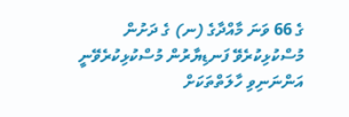ގެ 66 ވަނަ މާއްދާގެ (ނ) ގެ ދަށުން މުސްކުޅިކުރެވޭ ފަނޑިޔާރުން މުސްކުޅިކުރެވޭނީ އަންނަނިވި ހާލަތްތަކަށް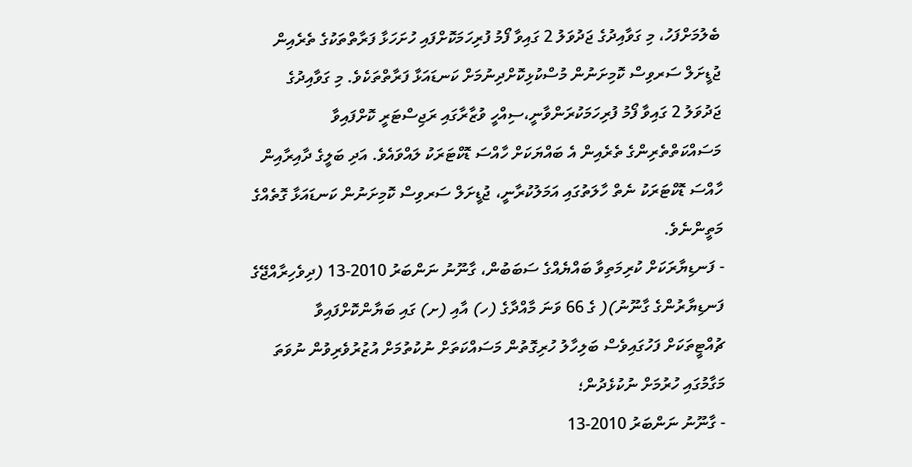ބެލުމަށްފަހު، މި ގަވާއިދުގެ ޖަދުވަލު 2 ގައިވާ ފޯމު ފުރިހަމަކޮށްފައި ހުށަހަޅާ ފަރާތްތަކުގެ ތެރެއިން ޖުޑީށަލް ސަރވިސް ކޮމިށަނުން މުސްކުޅިކޮށްދިނުމަށް ކަނޑައަޅާ ފަރާތްތަކެވެ. މި ގަވާއިދުގެ ޖަދުވަލު 2 ގައިވާ ފޯމު ފުރިހަމަކުރަންވާނީ،ސިއްހީ ވުޒާރާގައި ރަޖިސްޓަރީ ކޮށްފައިވާ މަސައްކަތްތެރިންގެ ތެރެއިން އެ ބައްޔަކަށް ހާއްސަ ޑޮކްޓަރަކު ލައްވައެވެ. އަދި ބަލީގެ ދާއިރާއިން ހާއްސަ ޑޮކްޓަރަކު ނެތް ހާލަތުގައި އަމަލުކުރާނީ، ޖުޑީށަލް ސަރވިސް ކޮމިށަނުން ކަނޑައަޅާ ގޮތެއްގެ މަތީންނެވެ.
- ފަނޑިޔާރަކަށް ކުރިމަތިވާ ބައްޔެއްގެ ސަބަބުން، ގާނޫނު ނަންބަރު 2010-13 (ދިވެހިރާއްޖޭގެ ފަނޑިޔާރުންގެ ގާނޫނު)( ގެ 66 ވަނަ މާއްދާގެ (ހ) އާއި (ށ) ގައި ބަޔާންކޮށްފައިވާ ޗުއްޓީތަކަށް ފަހުގައިވެސް ބަލިހާލު ހުރިގޮތުން މަސައްކަތަށް ނުކުތުމަށް އުޒުރުވެރިވުން ނުވަތަ މަގާމުގައި ހުރުމަށް ނުކުޅެދުން؛
- ގާނޫނު ނަންބަރު 2010-13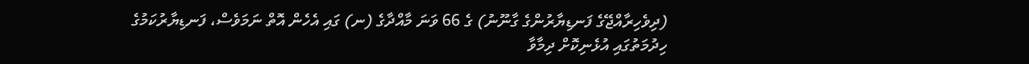(ދިވެހިރާއްޖޭގެ ފަނޑިޔާރުންގެ ގާނޫނު) ގެ 66 ވަނަ މާއްދާގެ (ނ) ގައި އެހެން އޮތް ނަމަވެސް، ފަނޑިޔާރުކަމުގެ ހިދުމަތުގައި އުޅެނިކޮށް ދިމާވާ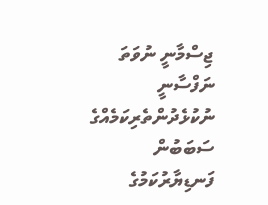ޖިސްމާނީ ނުވަތަ ނަފްސާނީ ނުކުޅެދުންތެރިކަމެއްގެ ސަބަބުން ފަނޑިޔާރުކަމުގެ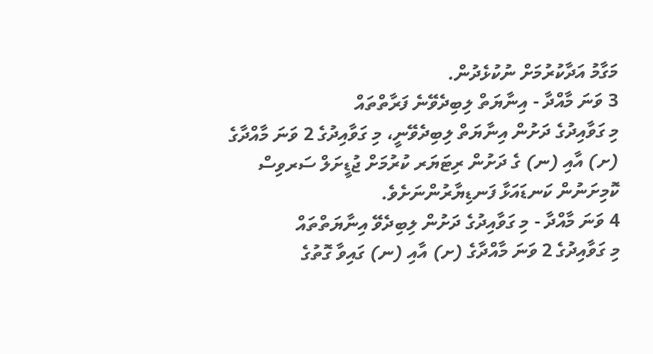މަގާމު އަދާކުރުމަށް ނުކުޅެދުން.
3 ވަނަ މާއްދާ - އިނާޔަތް ލިބިދެވޭނެ ފަރާތްތައް
މި ގަވާއިދުގެ ދަށުން އިނާޔަތް ލިބިދެވޭނީ، މި ގަވާއިދުގެ 2 ވަނަ މާއްދާގެ (ށ) އާއި (ނ) ގެ ދަށުން ރިޓަޔަރ ކުރުމަށް ޖުޑީށަލް ސަރވިސް ކޮމިށަނުން ކަނޑައަޅާ ފަނޑިޔާރުންނަށެވެ.
4 ވަނަ މާއްދާ - މި ގަވާއިދުގެ ދަށުން ލިބިދެވޭ އިނާޔަތްތައް
މި ގަވާއިދުގެ 2 ވަނަ މާއްދާގެ (ށ) އާއި (ނ) ގައިވާ ގޮތުގެ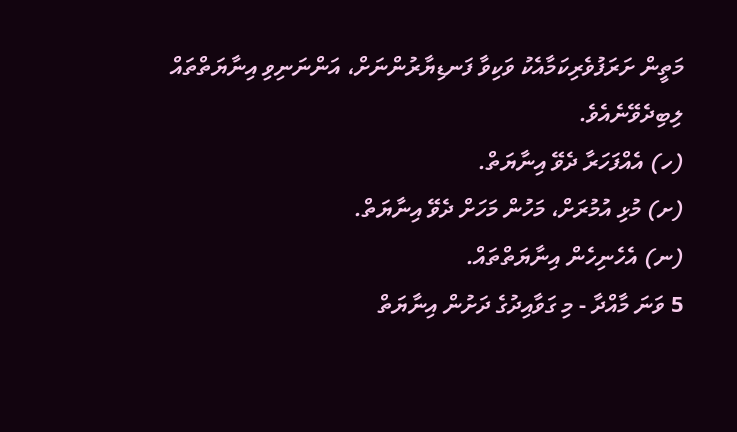މަތީން ށަރަފުވެރިކަމާއެކު ވަކިވާ ފަނޑިޔާރުންނަށް، އަންނަނިވި އިނާޔަތްތައް ލިބިދެވޭނެއެވެ.
(ހ) އެއްފަހަރާ ދެވޭ އިނާޔަތް.
(ށ) މުޅި އުމުރަށް، މަހުން މަހަށް ދެވޭ އިނާޔަތް.
(ނ) އެހެނިހެން އިނާޔަތްތައް.
5 ވަނަ މާއްދާ - މި ގަވާއިދުގެ ދަށުން އިނާޔަތް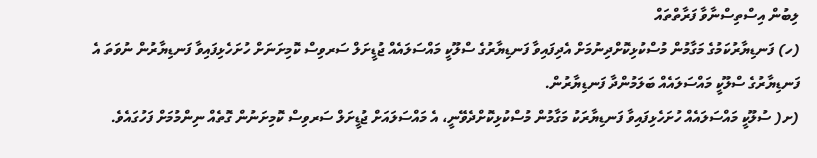ލިބުން އިސްތިސްނާވާ ފަރާތްތައް
(ހ) ފަނޑިޔާރުކަމުގެ މަގާމުން މުސްކުޅިކޮށްދިނުމަށް އެދިފައިވާ ފަނޑިޔާރުގެ ސްލޫކީ މައްސަލައެއް ޖުޑީށަލް ސަރވިސް ކޮމިށަނަށް ހުށަހެޅިފައިވާ ފަނޑިޔާރުން ނުވަތަ އެ ފަނޑިޔާރުގެ ސްލޫކީ މައްސަލައެއް ބަލަމުންދާ ފަނޑިޔާރުން.
(ށ( ސުލޫކީ މައްސަލައެއް ހުށަހެޅިފައިވާ ފަނޑިޔާރަކު މަގާމުން މުސްކުޅިކޮށްދެވޭނީ، އެ މައްސަލައަށް ޖުޑީށަލް ސަރވިސް ކޮމިށަނުން ގޮތެއް ނިންމުމަށް ފަހުގައެވެ.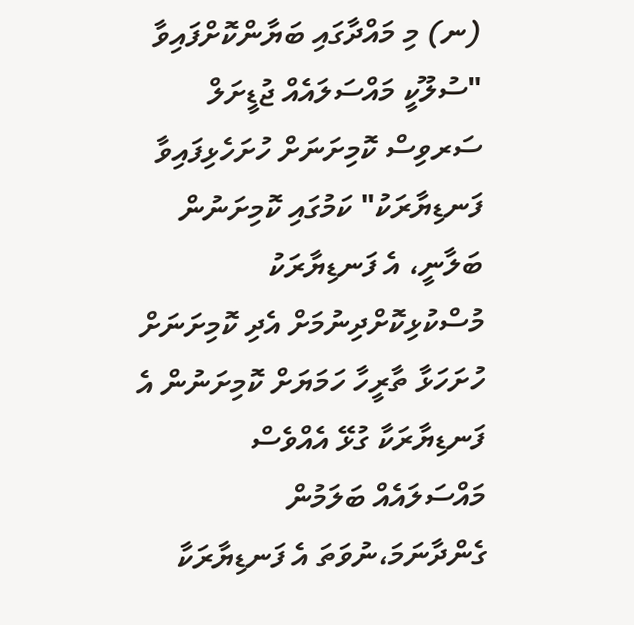(ނ) މި މައްދާގައި ބަޔާންކޮށްފައިވާ "ސުލޫކީ މައްސަލައެއް ޖުޑީށަލް ސަރވިސް ކޮމިށަނަށް ހުށަހެޅިފައިވާ ފަނޑިޔާރަކު" ކަމުގައި ކޮމިށަނުން ބަލާނީ، އެ ފަނޑިޔާރަކު މުސްކުޅިކޮށްދިނުމަށް އެދި ކޮމިށަނަށް ހުށަހަޅާ ތާރީހާ ހަމަޔަށް ކޮމިށަނުން އެ ފަނޑިޔާރަކާ ގުޅޭ އެއްވެސް މައްސަލައެއް ބަލަމުން ގެންދާނަމަ،ނުވަތަ އެ ފަނޑިޔާރަކާ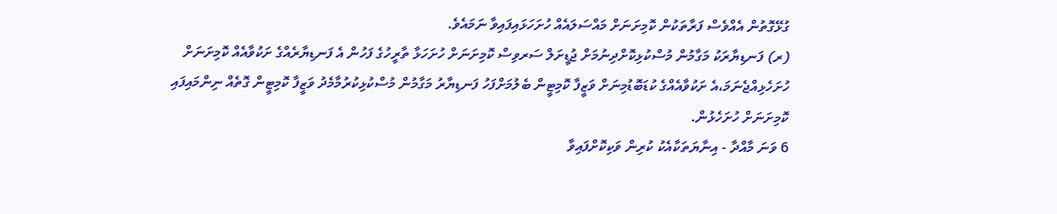ގުޅޭގޮތުން އެއްވެސް ފަރާތަކުން ކޮމިށަނަށް މައްސަލައެއް ހުށަހަޅައިފައިވާ ނަމައެވެ.
(ރ) ފަނޑިޔާރަކު މަގާމުން މުސްކުޅިކޮށްދިނުމަށް ޖުޑީށަލް ސަރވިސް ކޮމިށަނަށް ހުށަހަޅާ ތާރީހުގެ ފަހުން އެ ފަނޑިޔާރެއްގެ ށަކުވާއެއް ކޮމިށަނަށް ހުށަހެޅިއްޖެނަމަ،އެ ށަކުވާއެއްގެ ކުޑަބޮޑުމިނަށް ވަޒީފާ ކޮމިޓީން ބެލުމަށްފަހު ފަނޑިޔާރު މަގާމުން މުސްކުޅިކުރުމާމެދު ވަޒީފާ ކޮމިޓީން ގޮތެއް ނިންމައިފައި ކޮމިށަނަށް ހުށަހެޅުން.
6 ވަނަ މާއްދާ - އިނާޔަތަކާއެކު ކުރިން ވަކިކޮށްފައިވާ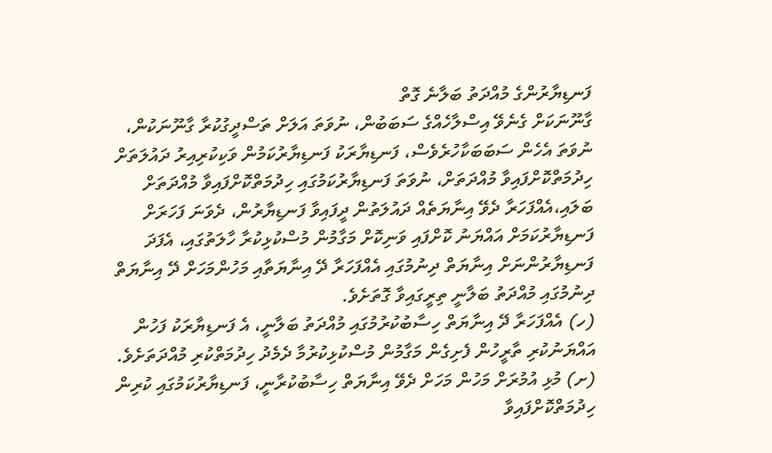ފަނޑިޔާރުންގެ މުއްދަތު ބަލާނެ ގޮތް
ގާނޫނަކަށް ގެނެވޭ އިސްލާހެއްގެ ސަބަބުން، ނުވަތަ އަލަށް ތަސްދީގުކުރާ ގާނޫނަކުން، ނުވަތަ އެހެން ސަބަބަކާހުރެވެސް، ފަނޑިޔާރަކު ފަނޑިޔާރުކަމުން ވަކިކުރިއިރު ދައުލަތަށް ހިދުމަތްކޮށްފައިވާ މުއްދަތަށް، ނުވަތަ ފަނޑިޔާރުކަމުގައި ހިދުމަތްކޮށްފައިވާ މުއްދަތަށް ބަލައި،އެއްފަހަރާ ދެވޭ އިނާޔަތެއް ދައުލަތުން ދީފައިވާ ފަނޑިޔާރުން، ދެވަނަ ފަހަރަށް ފަނޑިޔާރުކަމަށް އައްޔަނު ކޮށްފައި ވަނިކޮށް މަގާމުން މުސްކުޅިކުރާ ހާލަތުގައި، އެފަދަ ފަނޑިޔާރުންނަށް އިނާޔަތް ދިނުމުގައި އެއްފަހަރާ ދޭ އިނާޔަތާއި މަހުންމަހަށް ދޭ އިނާޔަތް ދިނުމުގައި މުއްދަތު ބަލާނީ ތިރީގައިވާ ގޮތަށެވެ.
(ހ) އެއްފަހަރާ ދޭ އިނާޔަތް ހިސާބުކުރުމުގައި މުއްދަތު ބަލާނީ، އެ ފަނޑިޔާރަކު ފަހުން އައްޔަނުކުރި ތާރީހުން ފެށިގެން މަގާމުން މުސްކުޅިކުރުމާ ދެމެދު ހިދުމަތްކުރި މުއްދަތަށެވެ.
(ށ) މުޅި އުމުރަށް މަހުން މަހަށް ދެވޭ އިނާޔަތް ހިސާބުކުރާނީ، ފަނޑިޔާރުކަމުގައި ކުރިން ހިދުމަތްކޮށްފައިވާ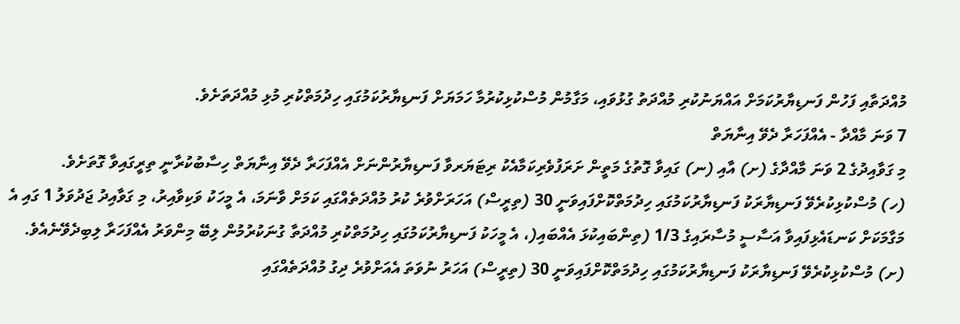މުއްދަތާއި ފަހުން ފަނޑިޔާރުކަމަށް އައްޔަނުކުރި މުއްދަތު ގުޅުވައި، މަގާމުން މުސްކުޅިކުރުމާ ހަމަޔަށް ފަނޑިޔާރުކަމުގައި ހިދުމަތްކުރި މުޅި މުއްދަތަށެވެ.
7 ވަނަ މާއްދާ - އެއްފަހަރާ ދެވޭ އިނާޔަތް
މި ގަވާއިދުގެ 2 ވަނަ މާއްދާގެ (ށ) އާއި (ނ) ގައިވާ ގޮތުގެ މަތީން ށަރަފުވެރިކަމާއެކު ރިޓަޔަރވާ ފަނޑިޔާރުންނަށް އެއްފަހަރާ ދެވޭ އިނާޔަތް ހިސާބުކުރާނީ ތިރީގައިވާ ގޮތަށެވެ.
(ހ) މުސްކުޅިކުރެވޭ ފަނޑިޔާރަކު ފަނޑިޔާރުކަމުގައި ހިދުމަތްކޮށްފައިވަނީ 30 (ތިރީސް) އަހަރަށްވުރެ ކުރު މުއްދަތެއްގައި ކަމަށް ވާނަމަ، އެ މީހަކު ވަކިވާއިރު، މި ގަވާއިދު ޖަދުވަލު 1 ގައި އެ މަގާމަކަށް ކަނޑައެޅިފައިވާ އަސާސީ މުސާރައިގެ 1/3 (ތިންބައިކުޅަ އެއްބައި(، އެ މީހަކު ފަނޑިޔާރުކަމުގައި ހިދުމަތްކުރި މުއްދަތާ ގުނަކުރުމުން ލިބޭ މިންވަރު އެއްފަހަރާ ލިބިދެވޭނެއެވެ.
(ށ) މުސްކުޅިކުރެވޭ ފަނޑިޔާރަކު ފަނޑިޔާރުކަމުގައި ހިދުމަތްކޮށްފައިވަނީ 30 (ތިރީސް) އަހަރު ނުވަތަ އެއަށްވުރެ ދިގު މުއްދަތެއްގައި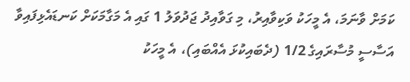ކަމަށް ވާނަމަ، އެ މީހަކު ވަކިވާއިރު، މި ގަވާއިދު ޖަދުވަލު 1 ގައި އެ މަގާމަކަށް ކަނޑައެޅިފައިވާ އަސާސީ މުސާރައިގެ 1/2 (ދެބައިކުޅަ އެއްބައި)، އެ މީހަކު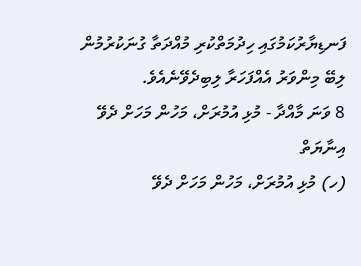ފަނޑިޔާރުކަމުގައި ހިދުމަތްކުރި މުއްދަތާ ގުނަކުރުމުން ލިބޭ މިންވަރު އެއްފަހަރާ ލިބިދެވޭނެއެވެ.
8 ވަނަ މާއްދާ - މުޅި އުމުރަށް، މަހުން މަހަށް ދެވޭ އިނާޔަތް
(ހ) މުޅި އުމުރަށް، މަހުން މަހަށް ދެވޭ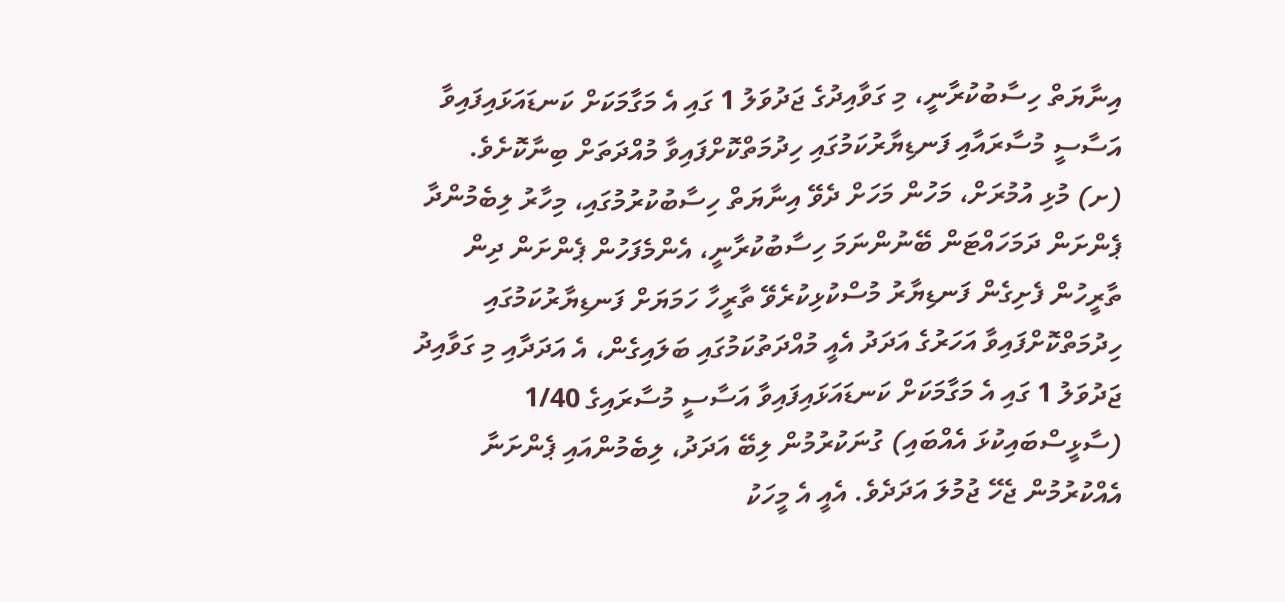އިނާޔަތް ހިސާބުކުރާނީ، މި ގަވާއިދުގެ ޖަދުވަލު 1 ގައި އެ މަގާމަކަށް ކަނޑައަޅައިފައިވާ އަސާސީ މުސާރައާއި ފަނޑިޔާރުކަމުގައި ހިދުމަތްކޮށްފައިވާ މުއްދަތަށް ބިނާކޮށެވެ.
(ށ) މުޅި އުމުރަށް، މަހުން މަހަށް ދެވޭ އިނާޔަތް ހިސާބުކުރުމުގައި، މިހާރު ލިބެމުންދާ ޕެންށަން ދަމަހައްޓަން ބޭނުންނަމަ ހިސާބުކުރާނީ، އެންމެފަހުން ޕެންށަން ދިން ތާރީހުން ފެށިގެން ފަނޑިޔާރު މުސްކުޅިކުރެވޭ ތާރީހާ ހަމަޔަށް ފަނޑިޔާރުކަމުގައި ހިދުމަތްކޮށްފައިވާ އަހަރުގެ އަދަދު އެއީ މުއްދަތުކަމުގައި ބަލައިގެން، އެ އަދަދާއި މި ގަވާއިދު ޖަދުވަލު 1 ގައި އެ މަގާމަކަށް ކަނޑައަޅައިފައިވާ އަސާސީ މުސާރައިގެ 1/40 (ސާޅީސްބައިކުޅަ އެއްބައި) ގުނަކުރުމުން ލިބޭ އަދަދު، ލިބެމުންއައި ޕެންށަނާ އެއްކުރުމުން ޖެހޭ ޖުމުލަ އަދަދެވެ. އެއީ އެ މީހަކު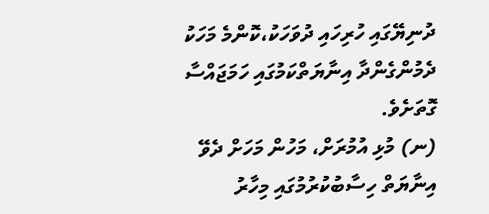ދުނިޔޭގައި ހުރިހައި ދުވަހަކު،ކޮންމެ މަހަކު ދެމުންގެންދާ އިނާޔަތްކަމުގައި ހަމަޖައްސާ ގޮތަށެވެ.
(ނ) މުޅި އުމުރަށް، މަހުން މަހަށް ދެވޭ އިނާޔަތް ހިސާބުކުރުމުގައި މިހާރު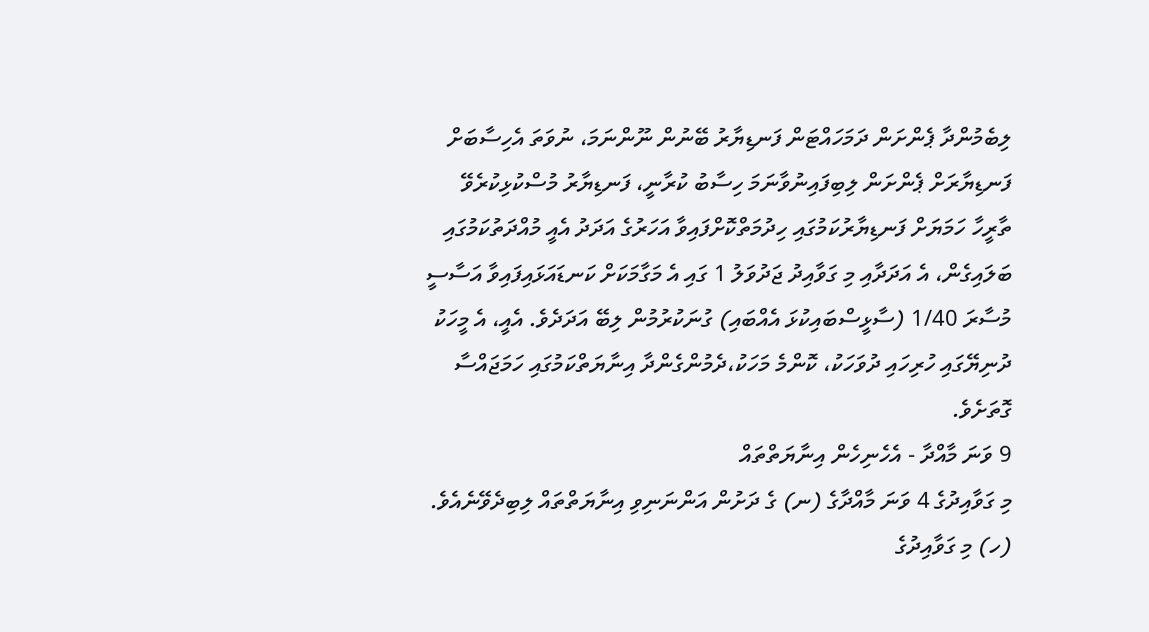ލިބެމުންދާ ޕެންށަން ދަމަހައްޓަން ފަނޑިޔާރު ބޭނުން ނޫންނަމަ، ނުވަތަ އެހިސާބަށް ފަނޑިޔާރަށް ޕެންށަން ލިބިފައިނުވާނަމަ ހިސާބު ކުރާނީ، ފަނޑިޔާރު މުސްކުޅިކުރެވޭ ތާރީހާ ހަމަޔަށް ފަނޑިޔާރުކަމުގައި ހިދުމަތްކޮށްފައިވާ އަހަރުގެ އަދަދު އެއީ މުއްދަތުކަމުގައި ބަލައިގެން، އެ އަދަދާއި މި ގަވާއިދު ޖަދުވަލު 1 ގައި އެ މަގާމަކަށް ކަނޑައަޅައިފައިވާ އަސާސީ މުސާރަ 1/40 (ސާޅީސްބައިކުޅަ އެއްބައި) ގުނަކުރުމުން ލިބޭ އަދަދެވެ. އެއީ، އެ މީހަކު ދުނިޔޭގައި ހުރިހައި ދުވަހަކު، ކޮންމެ މަހަކު،ދެމުންގެންދާ އިނާޔަތްކަމުގައި ހަމަޖައްސާ ގޮތަށެވެ.
9 ވަނަ މާއްދާ - އެހެނިހެން އިނާޔަތްތައް
މި ގަވާއިދުގެ 4 ވަނަ މާއްދާގެ (ނ) ގެ ދަށުން އަންނަނިވި އިނާޔަތްތައް ލިބިދެވޭނެއެވެ. (ހ) މި ގަވާއިދުގެ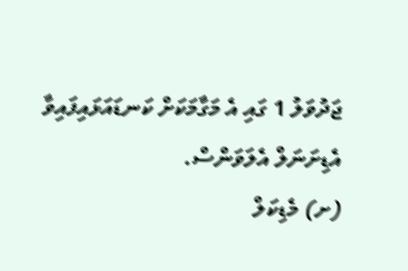ޖަދުވަލު 1 ގައި އެ މަގާމަކަށް ކަނޑައަޅައިފައިވާ އެޑިށަނަލް އެލަވަންސް.
(ށ) މެޑިކަލް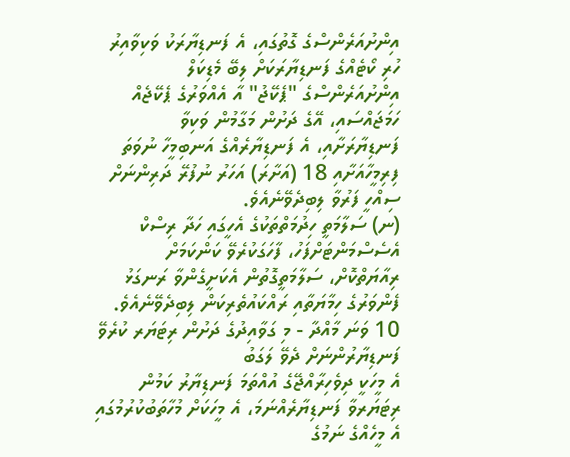އިންށުއަރެންސްގެ ގޮތުގައި، އެ ފަނޑިޔާރަކު ވަކިވާއިރު ހުރި ކޯޓެއްގެ ފަނޑިޔާރަކަށް ލިބޭ މެޑިކަލް އިންށުއަރެންސްގެ "ޕެކޭޖު" އާ އެއްވަރުގެ ޕެކޭޖެއް ހަމަޖައްސައި، އޭގެ ދަށުން މަގާމުން ވަކިވާ ފަނޑިޔާރަށާއި، އެ ފަނޑިޔާރެއްގެ އަނބިމީހާ ނުވަތަ ފިރިމީހާއަށާއި 18 (އަށާރަ) އަހަރު ނުފުރޭ ދަރިންނަށް ސިއްހީ ފަރުވާ ލިބިދެވޭނެއެވެ.
(ނ) ސަލާމަތީ ހިދުމަތްތަކުގެ އެހީގައި ހަދާ ރިސްކް އެސެސްމަންޓަށްފަހު، ފާހަގަކުރެވޭ ކަންކަމަށް ރިއާޔަތްކޮށް، ސަލާމަތީގޮތުން އެކަށީގެންވާ ރަނގަޅު ފެންވަރުގެ ހިމާޔަތާއި ރައްކައުތެރިކަން ލިބިދެވޭނެއެވެ.
10 ވަނަ މާއްދާ - މި ގަވާއިދުގެ ދަށުން ރިޓަޔަރ ކުރެވޭ ފަނޑިޔާރުންނަށް ދެވޭ ލަގަބު
އެ މީހަކީ ދިވެހިރާއްޖޭގެ އުއްތަމަ ފަނޑިޔާރު ކަމުން ރިޓަޔަރވާ ފަނޑިޔާރެއްނަމަ، އެ މީހަކަށް މުހާތަބުކުރުމުގައި އެ މީހެއްގެ ނަމުގެ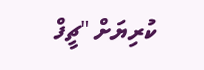ކުރިޔަށް "ޗީފް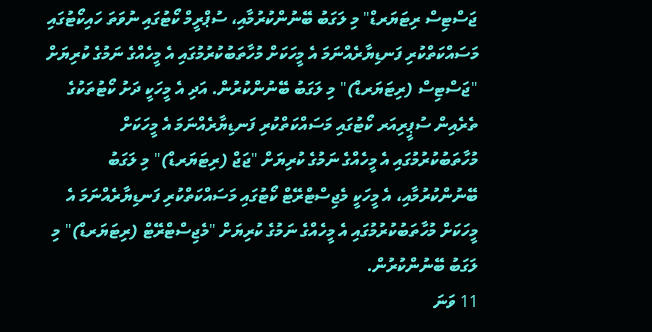ޖަސްޓިސް ރިޓަޔަރޑް" މި ލަގަބު ބޭނުންކުރުމާއި، ސުޕްރީމް ކޯޓުގައި ނުވަތަ ހައިކޯޓުގައި މަސައްކަތްކުރި ފަނޑިޔާރެއްނަމަ އެ މީހަކަށް މުހާތަބުކުރުމުގައި އެ މީހެއްގެ ނަމުގެ ކުރިޔަށް "ޖަސްޓިސް (ރިޓަޔަރޑް)" މި ލަގަބު ބޭނުންކުރުން. އަދި އެ މީހަކީ ދަށު ކޯޓުތަކުގެ ތެރެއިން ސުޕީރިއަރ ކޯޓުގައި މަސައްކަތްކުރި ފަނޑިޔާރެއްނަމަ އެ މީހަކަށް މުހާތަބުކުރުމުގައި އެ މީހެއްގެ ނަމުގެ ކުރިޔަށް "ޖަޖް (ރިޓަޔަރޑް)" މި ލަގަބު ބޭނުންކުރުމާއި، އެ މީހަކީ މެޖިސްޓްރޭޓް ކޯޓުގައި މަސައްކަތްކުރި ފަނޑިޔާރެއްނަމަ އެ މީހަކަށް މުހާތަބުކުރުމުގައި އެ މީހެއްގެ ނަމުގެ ކުރިޔަށް "މެޖިސްޓްރޭޓް (ރިޓަޔަރޑް)" މި ލަގަބު ބޭނުންކުރުން.
11 ވަނަ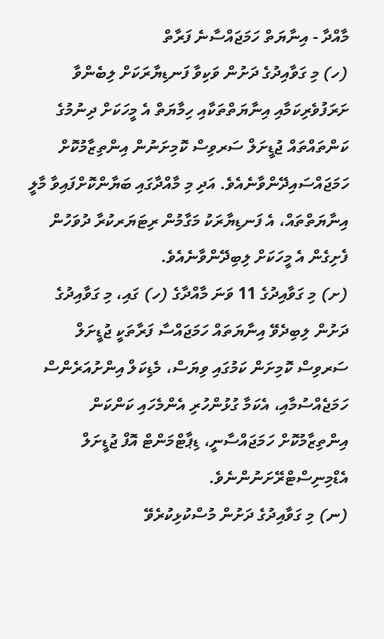މާއްދާ - އިނާޔަތް ހަމަޖައްސާނެ ފަރާތް
(ހ) މި ގަވާއިދުގެ ދަށުން ވަކިވާ ފަނޑިޔާރަކަށް ލިބެންވާ ށަރަފުވެރިކަމާއި އިނާޔަތްތަކާއި ހިމާޔަތް އެ މީހަކަށް ދިނުމުގެ ކަންތައްތައް ޖުޑީށަލް ސަރވިސް ކޮމިށަނުން އިންތިޒާމުކޮށް ހަމަޖައްސައިދޭންވާނެއެވެ. އަދި މި މާއްދާގައި ބަޔާންކޮށްފައިވާ މާލީ އިނާޔަތްތައް، އެ ފަނޑިޔާރަކު މަގާމުން ރިޓަޔަރކުރާ ދުވަހުން ފެށިގެން އެ މީހަކަށް ލިބިދޭންވާނެއެވެ.
(ށ) މި ގަވާއިދުގެ 11 ވަނަ މާއްދާގެ (ހ) ގައި، މި ގަވާއިދުގެ ދަށުން ލިބިދެވޭ އިނާޔަތައް ހަމަޖައްސާ ފަރާތަކީ ޖުޑީށަލް ސަރވިސް ކޮމިށަން ކަމުގައި ވިޔަސް، މެޑިކަލް އިންށުއަރެންސް ހަމަޖެއްސުމާއި، އެކަމާ ގުޅުންހުރި އެންމެހައި ކަންކަން އިންތިޒާމުކޮށް ހަމަޖައްސާނީ، ޑިޕާޓްމަންޓް އޮފް ޖުޑީށަލް އެޑްމިނިސްޓްރޭށަނުންނެވެ.
(ނ) މި ގަވާއިދުގެ ދަށުން މުސްކުޅިކުރެވޭ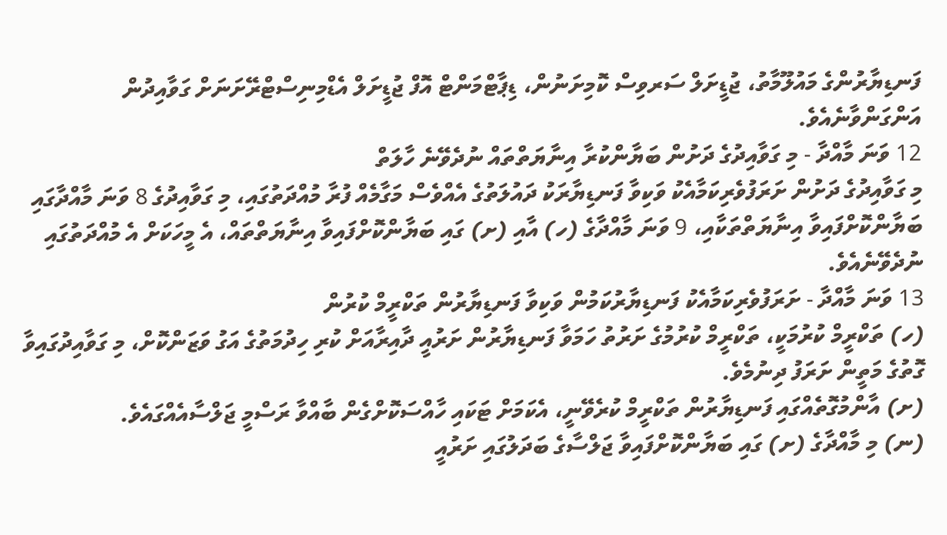ފަނޑިޔާރުންގެ މައުލޫމާތު، ޖުޑީށަލް ސަރވިސް ކޮމިށަނުން، ޑިޕާޓްމަންޓް އޮފް ޖުޑީށަލް އެޑްމިނިސްޓްރޭށަނަށް ގަވާއިދުން އަންގަންވާނެއެވެ.
12 ވަނަ މާއްދާ - މި ގަވާއިދުގެ ދަށުން ބަޔާންކުރާ އިނާޔަތްތައް ނުދެވޭނެ ހާލަތް
މި ގަވާއިދުގެ ދަށުން ށަރަފުވެރިކަމާއެކު ވަކިވާ ފަނޑިޔާރަކު ދައުލަތުގެ އެއްވެސް މަގާމެއް ފުރާ މުއްދަތުގައި، މި ގަވާއިދުގެ 8 ވަނަ މާއްދާގައި ބަޔާންކޮށްފައިވާ އިނާޔަތްތަކާއި، 9 ވަނަ މާއްދާގެ (ހ) އާއި (ށ) ގައި ބަޔާންކޮށްފައިވާ އިނާޔަތްތައް، އެ މީހަކަށް އެ މުއްދަތުގައި ނުދެވޭނެއެވެ.
13 ވަނަ މާއްދާ - ށަރަފުވެރިކަމާއެކު ފަނޑިޔާރުކަމުން ވަކިވާ ފަނޑިޔާރުން ތަކްރީމް ކުރުން
(ހ) ތަކްރީމް ކުރުމަކީ، ތަކްރީމް ކުރުމުގެ ށަރުތު ހަމަވާ ފަނޑިޔާރުން ށަރުއީ ދާއިރާއަށް ކުރި ހިދުމަތުގެ އަގު ވަޒަންކޮށް، މި ގަވާއިދުގައިވާ ގޮތުގެ މަތީން ށަރަފު ދިނުމެވެ.
(ށ) އާންމުގޮތެއްގައި ފަނޑިޔާރުން ތަކްރީމް ކުރެވޭނީ، އެކަމަށް ޓަކައި ހާއްސަކޮށްގެން ބާއްވާ ރަސްމީ ޖަލްސާއެއްގައެވެ.
(ނ) މި މާއްދާގެ (ށ) ގައި ބަޔާންކޮށްފައިވާ ޖަލްސާގެ ބަދަލުގައި ށަރުއީ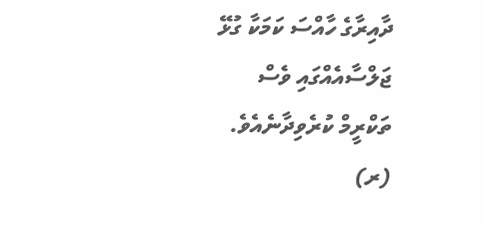ދާއިރާގެ ހާއްސަ ކަމަކާ ގުޅޭ ޖަލްސާއެއްގައި ވެސް ތަކްރީމް ކުރެވިދާނެއެވެ.
(ރ)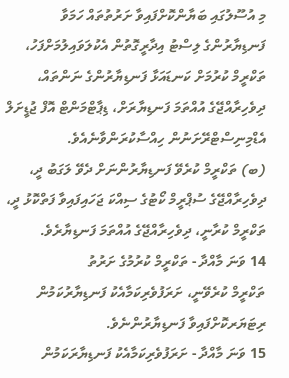މި އުސޫލުގައި ބަޔާންކޮށްފައިވާ ށަރުތުތައް ހަމަވާ ފަނޑިޔާރުންގެ ލިސްޓު އިދާރީގޮތުން އެކުލަވައިލުމަށްފަހު، ތަކްރީމް ކުރުމަށް ކަނޑައަޅާ ފަނޑިޔާރުންގެ ނަންތައް، ދިވެހިރާއްޖޭގެ އުއްތަމަ ފަނޑިޔާރަށް، ޑިޕާޓްމަންޓް އޮފް ޖުޑީށަލް އެޑްމިނިސްޓްރޭށަނުން ހިއްސާކުރަންވާނެއެވެ.
(ބ) ތަކްރީމް ކުރެވޭ ފަނޑިޔާރުންނަށް ދެވޭ ލަގަބު ދީ، ދިވެހިރާއްޖޭގެ ސުޕްރީމް ކޯޓުގެ ސިއްކަ ޖަހައިފައިވާ ފަތްކޮޅު ދީ، ތަކްރީމް ކުރާނީ، ދިވެހިރާއްޖޭގެ އުއްތަމަ ފަނޑިޔާރެވެ.
14 ވަނަ މާއްދާ - ތަކްރީމް ކުރުމުގެ ށަރުތު
ތަކްރީމް ކުރެވޭނީ، ށަރަފުވެރިކަމާއެކު ފަނޑިޔާރުކަމުން ރިޓަޔަރކޮށްފައިވާ ފަނޑިޔާރުންނެވެ.
15 ވަނަ މާއްދާ - ށަރަފުވެރިކަމާއެކު ފަނޑިޔާރަކަމުން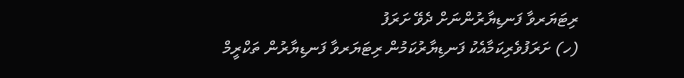ރިޓަޔަރވާ ފަނޑިޔާރުންނަށް ދެވޭ ށަރަފު
(ހ) ށަރަފުވެރިކަމާއެކު ފަނޑިޔާރުކަމުން ރިޓަޔަރވާ ފަނޑިޔާރުން ތަކްރީމް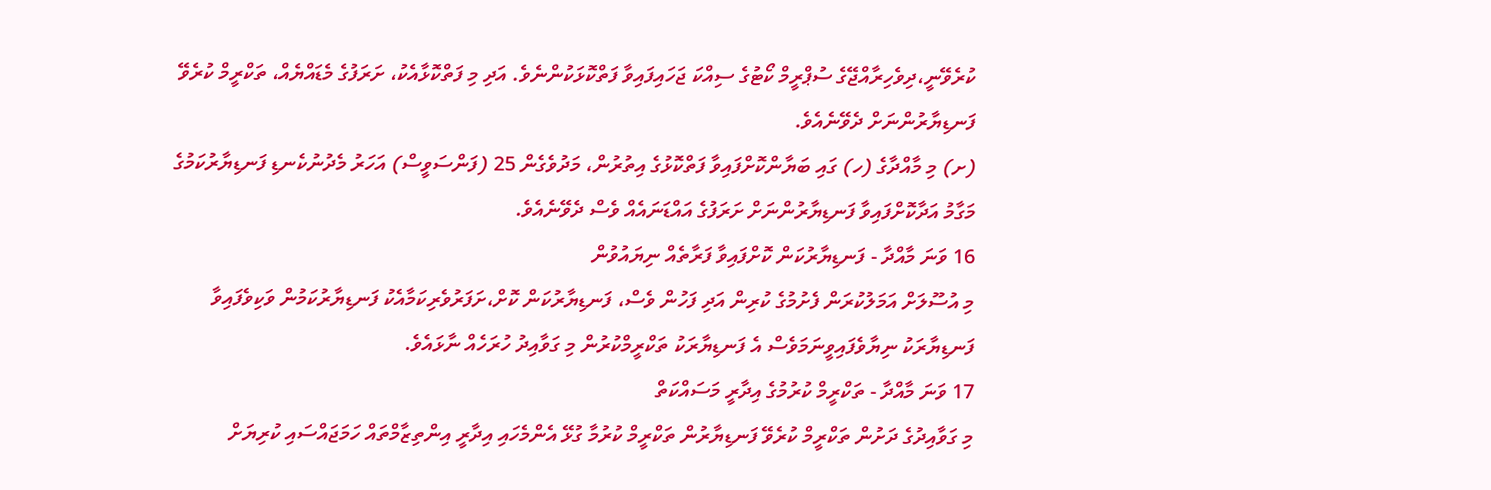ކުރެވޭނީ،ދިވެހިރާއްޖޭގެ ސުޕްރީމް ކޯޓުގެ ސިއްކަ ޖަހައިފައިވާ ފަތްކޮޅަކުންނެވެ. އަދި މި ފަތްކޮޅާއެކު، ށަރަފުގެ މެޑައްޔެއް، ތަކްރީމް ކުރެވޭ ފަނޑިޔާރުންނަށް ދެވޭނެއެވެ.
(ށ) މި މާއްދާގެ (ހ) ގައި ބަޔާންކޮށްފައިވާ ފަތްކޮޅުގެ އިތުރުން، މަދުވެގެން 25 (ފަންސަވީސް) އަހަރު މެދުނުކެނޑި ފަނޑިޔާރުކަމުގެ މަގާމު އަދާކޮށްފައިވާ ފަނޑިޔާރުންނަށް ށަރަފުގެ އައްޑަނައެއް ވެސް ދެވޭނެއެވެ.
16 ވަނަ މާއްދާ - ފަނޑިޔާރުކަން ކޮށްފައިވާ ފަރާތެއް ނިޔައުވުން
މި އުސޫލަށް އަމަލުކުރަން ފެށުމުގެ ކުރިން އަދި ފަހުން ވެސް، ފަނޑިޔާރުކަން ކޮށް،ށަފަރުވެރިކަމާއެކު ފަނޑިޔާރުކަމުން ވަކިވެފައިވާ ފަނޑިޔާރަކު ނިޔާވެފައިވީނަމަވެސް އެ ފަނޑިޔާރަކު ތަކްރީމްކުރުން މި ގަވާއިދު ހުރަހެއް ނާޅައެވެ.
17 ވަނަ މާއްދާ - ތަކްރީމް ކުރުމުގެ އިދާރީ މަސައްކަތް
މި ގަވާއިދުގެ ދަށުން ތަކްރީމް ކުރެވޭ ފަނޑިޔާރުން ތަކްރީމް ކުރުމާ ގުޅޭ އެންމެހައި އިދާރީ އިންތިޒާމްތައް ހަމަޖައްސައި ކުރިޔަށް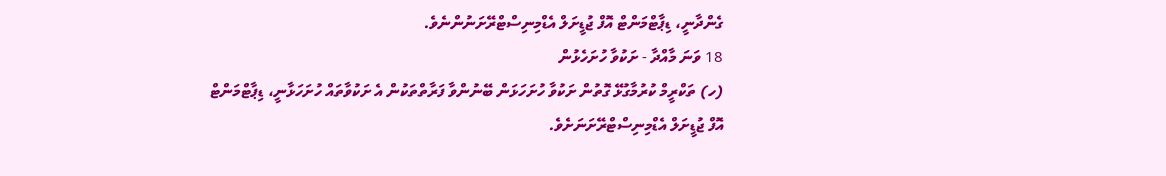ގެންދާނީ، ޑިޕާޓްމަންޓް އޮފް ޖުޑީށަލް އެޑްމިނިސްޓްރޭށަނުންނެވެ.
18 ވަނަ މާއްދާ - ށަކުވާ ހުށަހެޅުން
(ހ) ތަކްރީމް ކުރުމާގުޅޭ ގޮތުން ށަކުވާ ހުށަހަޅަން ބޭނުންވާ ފަރާތްތަކުން އެ ށަކުވާތައް ހުށަހަޅާނީ، ޑިޕާޓްމަންޓް އޮފް ޖުޑީށަލް އެޑްމިނިސްޓްރޭށަނަށެވެ.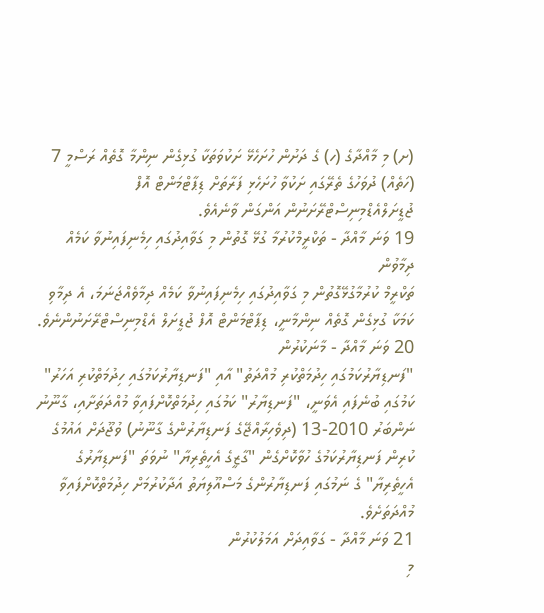(ށ) މި މާއްދާގެ (ހ) ގެ ދަށުން ހުށަހެޅޭ ށަކުވަތަކާ ގުޅިގެން ނިންމާ ގޮތެއް ރަސްމީ 7 (ހަތެއް) ދުވަހުގެ ތެރޭގައި ށަކުވާ ހުށަހެޅި ފަރާތަށް ޑިޕާޓްމަންޓް އޮފް ޖުޑީށަލްއެޑްމިނިސްޓްރޭށަނުން އަންގަން ވާނެއެވެ.
19 ވަނަ މާއްދާ - ތަކްރީމްކުރުމާ ގުޅޭ ގޮތުން މި ގަވާއިދުގައި ހިމެނިފައިނުވާ ކަމެއް ދިމާވުން
ތަކްރީމް ކުރުމާގުޅޭގޮތުން މި ގަވާއިދުގައި ހިމެނިފައިނުވާ ކަމެއް ދިމާވެއްޖަނަމަ، އެ ދިމާވި ކަމަކާ ގުޅިގެން ގޮތެއް ނިންމާނީ، ޑިޕާޓްމަންޓް އޮފް ޖުޑީށަލް އެޑްމިނިސްޓްރޭށަނުންނެވެ.
20 ވަނަ މާއްދާ - މާނަކުރުން
"ފަނޑިޔާރުކަމުގައި ހިދުމަތްކުރި މުއްދަތު" އާއި "ފަނޑިޔާރުކަމުގައި ހިދުމަތްކުރި އަހަރު" ކަމުގައި ބުނެފައި އެވަނީ، "ފަނޑިޔާރު" ކަމުގައި ހިދުމަތްކޮށްފައިވާ މުއްދަތަށާއި، ގާނޫނު ނަންބަރު 2010-13 (ދިވެހިރާއްޖޭގެ ފަނޑިޔާރުންގެ ގާނޫނު) ވުޖޫދަށް އައުމުގެ
ކުރިން ފަނޑިޔާރުކަމުގެ ހުވާކޮށްގެން "ގާޒީގެ އެހީތެރިޔާ" ނުވަތަ "ފަނޑިޔާރުގެ އެހީތެރިޔާ" ގެ ނަމުގައި ފަނޑިޔާރުންގެ މަސްއޫލިޔަތު އަދާކުރުމަށް ހިދުމަތްކޮށްފައިވާ މުއްދަތަށެވެ.
21 ވަނަ މާއްދާ - ގަވާއިދަށް އަމަލުކުރުން
މި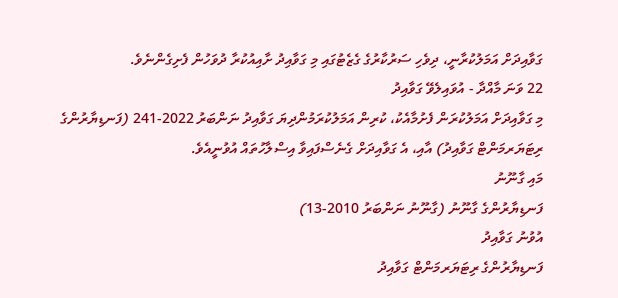ގަވާއިދަށް އަމަލުކުރާނީ، ދިވެހި ސަރުކާރުގެ ގެޒެޓުގައި މި ގަވާއިދު ށާއިއުކުރާ ދުވަހުން ފެށިގެންނެވެ.
22 ވަނަ މާއްދާ - އުވައިލެވޭ ގަވާއިދު
މި ގަވާއިދަށް އަމަލުކުރަން ފެށުމާއެކު، ކުރިން އަމަލުކުރަމުންދިޔަ ގަވާއިދު ނަންބަރު 2022-241 (ފަނޑިޔާރުންގެ ރިޓަޔަރމަންޓް ގަވާއިދު) އާއި، އެ ގަވާއިދަށް ގެނެސްފައިވާ އިސްލާހުތައް އުވުނީއެވެ.
މައި ގާނޫނު
ފަނޑިޔާރުންގެ ގާނޫނު (ގާނޫނު ނަންބަރު 2010-13)
އުވުނު ގަވާއިދު
ފަނޑިޔާރުންގެ ރިޓަޔަރމަންޓް ގަވާއިދު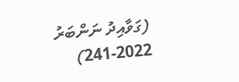(ގަވާއިދު ނަންބަރު 2022-241)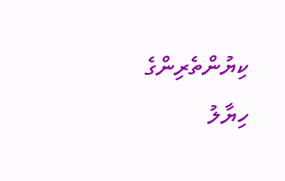ކިޔުންތެރިންގެ ހިޔާލު